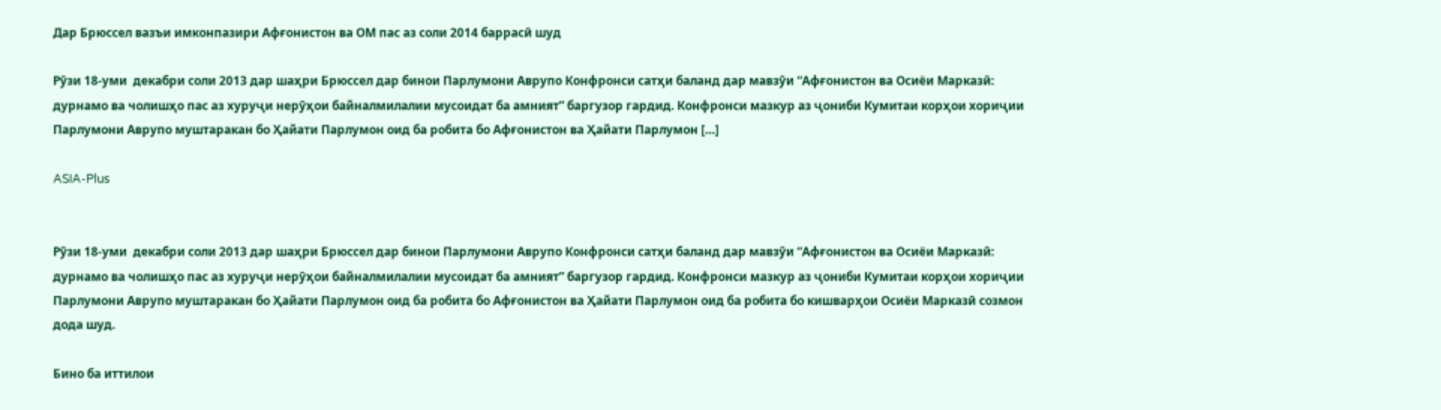Дар Брюссел вазъи имконпазири Афғонистон ва ОМ пас аз соли 2014 баррасӣ шуд

Рӯзи 18-уми  декабри соли 2013 дар шаҳри Брюссел дар бинои Парлумони Аврупо Конфронси сатҳи баланд дар мавзӯи “Афғонистон ва Осиёи Марказӣ: дурнамо ва чолишҳо пас аз хуруҷи нерӯҳои байналмилалии мусоидат ба амният” баргузор гардид. Конфронси мазкур аз ҷониби Кумитаи корҳои хориҷии Парлумони Аврупо муштаракан бо Ҳайати Парлумон оид ба робита бо Афғонистон ва Ҳайати Парлумон […]

ASIA-Plus


Рӯзи 18-уми  декабри соли 2013 дар шаҳри Брюссел дар бинои Парлумони Аврупо Конфронси сатҳи баланд дар мавзӯи “Афғонистон ва Осиёи Марказӣ: дурнамо ва чолишҳо пас аз хуруҷи нерӯҳои байналмилалии мусоидат ба амният” баргузор гардид. Конфронси мазкур аз ҷониби Кумитаи корҳои хориҷии Парлумони Аврупо муштаракан бо Ҳайати Парлумон оид ба робита бо Афғонистон ва Ҳайати Парлумон оид ба робита бо кишварҳои Осиёи Марказӣ созмон дода шуд.

Бино ба иттилои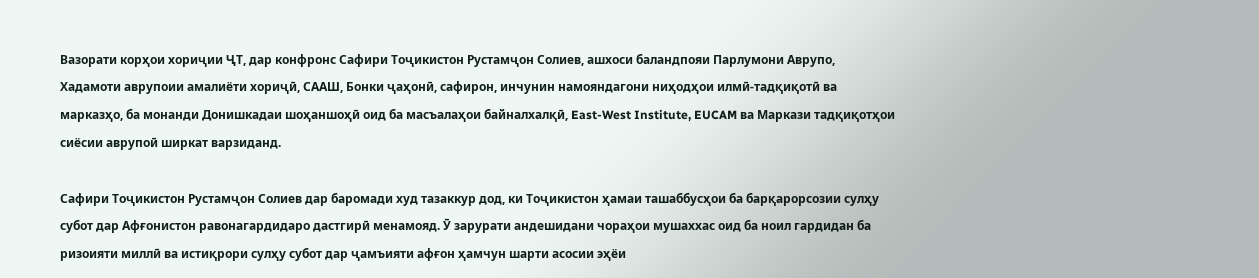Вазорати корҳои хориҷии ҶТ, дар конфронс Сафири Тоҷикистон Рустамҷон Солиев, ашхоси баландпояи Парлумони Аврупо, Хадамоти аврупоии амалиёти хориҷӣ, СААШ, Бонки ҷаҳонӣ, сафирон, инчунин намояндагони ниҳодҳои илмӣ-тадқиқотӣ ва марказҳо, ба монанди Донишкадаи шоҳаншоҳӣ оид ба масъалаҳои байналхалқӣ, East-West Institute, EUCAM ва Маркази тадқиқотҳои сиёсии аврупоӣ ширкат варзиданд.

Сафири Тоҷикистон Рустамҷон Солиев дар баромади худ тазаккур дод, ки Тоҷикистон ҳамаи ташаббусҳои ба барқарорсозии сулҳу субот дар Афғонистон равонагардидаро дастгирӣ менамояд. Ӯ зарурати андешидани чораҳои мушаххас оид ба ноил гардидан ба ризоияти миллӣ ва истиқрори сулҳу субот дар ҷамъияти афғон ҳамчун шарти асосии эҳёи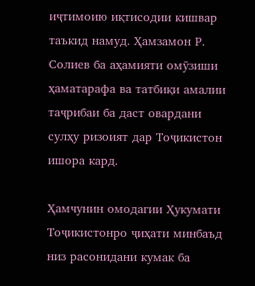иҷтимоию иқтисодии кишвар таъкид намуд. Ҳамзамон Р. Солиев ба аҳамияти омӯзиши ҳаматарафа ва татбиқи амалии таҷрибаи ба даст овардани сулҳу ризоият дар Тоҷикистон ишора кард.

Ҳамчунин омодагии Ҳукумати Тоҷикистонро ҷиҳати минбаъд низ расонидани кумак ба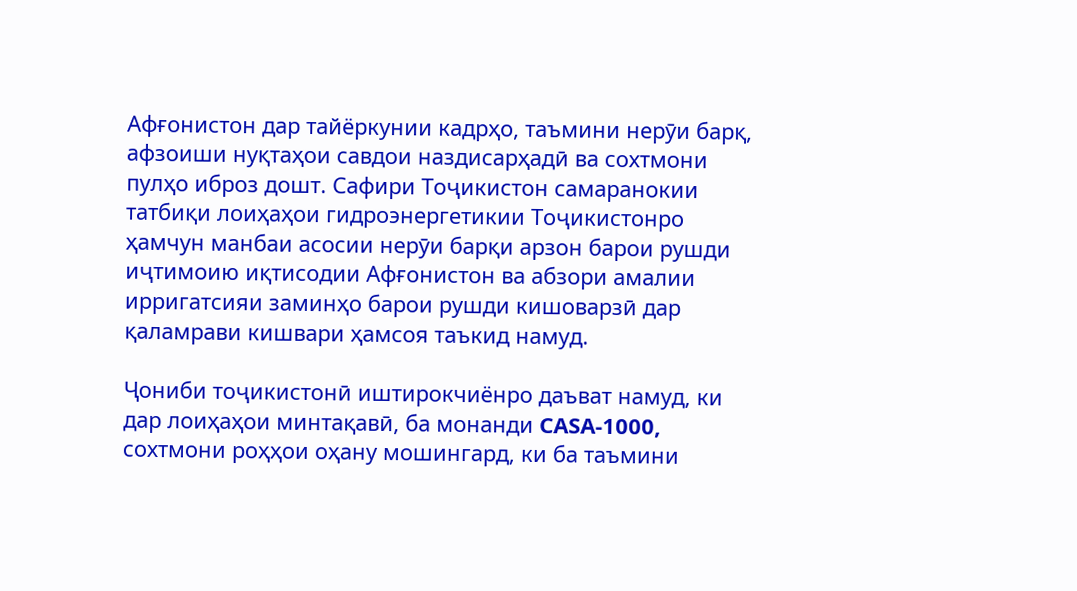Афғонистон дар тайёркунии кадрҳо, таъмини нерӯи барқ, афзоиши нуқтаҳои савдои наздисарҳадӣ ва сохтмони пулҳо иброз дошт. Сафири Тоҷикистон самаранокии татбиқи лоиҳаҳои гидроэнергетикии Тоҷикистонро ҳамчун манбаи асосии нерӯи барқи арзон барои рушди иҷтимоию иқтисодии Афғонистон ва абзори амалии ирригатсияи заминҳо барои рушди кишоварзӣ дар қаламрави кишвари ҳамсоя таъкид намуд.

Ҷониби тоҷикистонӣ иштирокчиёнро даъват намуд, ки дар лоиҳаҳои минтақавӣ, ба монанди CASA-1000, сохтмони роҳҳои оҳану мошингард, ки ба таъмини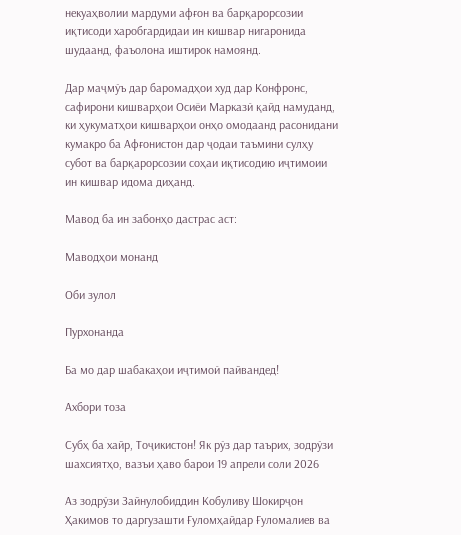некуаҳволии мардуми афғон ва барқарорсозии иқтисоди харобгардидаи ин кишвар нигаронида шудаанд, фаъолона иштирок намоянд.

Дар маҷмӯъ дар баромадҳои худ дар Конфронс, сафирони кишварҳои Осиёи Марказӣ қайд намуданд, ки ҳукуматҳои кишварҳои онҳо омодаанд расонидани кумакро ба Афғонистон дар ҷодаи таъмини сулҳу субот ва барқарорсозии соҳаи иқтисодию иҷтимоии ин кишвар идома диҳанд.

Мавод ба ин забонҳо дастрас аст:

Маводҳои монанд

Оби зулол

Пурхонанда

Ба мо дар шабакаҳои иҷтимоӣ пайвандед!

Ахбори тоза

Субҳ ба хайр, Тоҷикистон! Як рӯз дар таърих, зодрӯзи шахсиятҳо, вазъи ҳаво барои 19 апрели соли 2026

Аз зодрӯзи Зайнулобиддин Кобуливу Шокирҷон Ҳакимов то даргузашти Ғуломҳайдар Ғуломалиев ва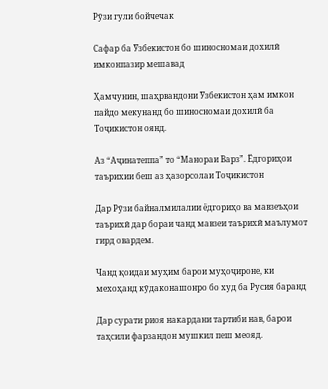Рӯзи гули бойчечак

Сафар ба Ӯзбекистон бо шиносномаи дохилӣ имконпазир мешавад

Ҳамчунин, шаҳрвандони Ӯзбекистон ҳам имкон пайдо мекунанд бо шиносномаи дохилӣ ба Тоҷикистон оянд.

Аз “Аҷинатеппа” то “Манораи Варз”. Ёдгориҳои таърихии беш аз ҳазорсолаи Тоҷикистон

Дар Рӯзи байналмилалии ёдгориҳо ва мавзеъҳои таърихӣ дар бораи чанд мавзеи таърихӣ маълумот гирд овардем.

Чанд қоидаи муҳим барои муҳоҷироне, ки мехоҳанд кӯдаконашонро бо худ ба Русия баранд

Дар сурати риоя накардани тартиби нав, барои таҳсили фарзандон мушкил пеш меояд.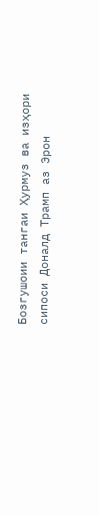Бозгушоии тангаи Ҳурмуз ва изҳори сипоси Доналд Трамп аз Эрон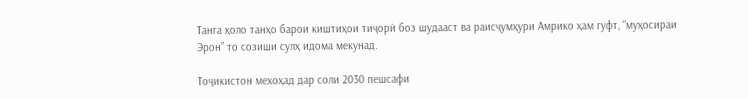Танга ҳоло танҳо барои киштиҳои тиҷорӣ боз шудааст ва раисҷумҳури Амрико ҳам гуфт, “муҳосираи Эрон” то созиши сулҳ идома мекунад.

Тоҷикистон мехоҳад дар соли 2030 пешсафи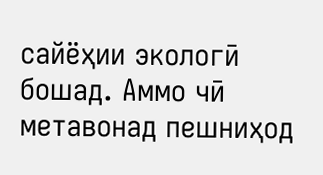сайёҳии экологӣ бошад. Аммо чӣ метавонад пешниҳод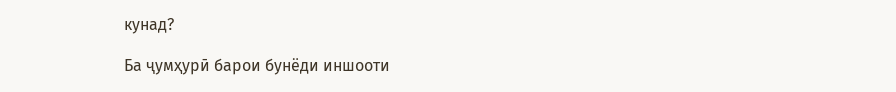кунад?

Ба ҷумҳурӣ барои бунёди иншооти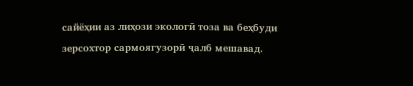сайёҳии аз лиҳози экологӣ тоза ва беҳбуди зерсохтор сармоягузорӣ ҷалб мешавад.